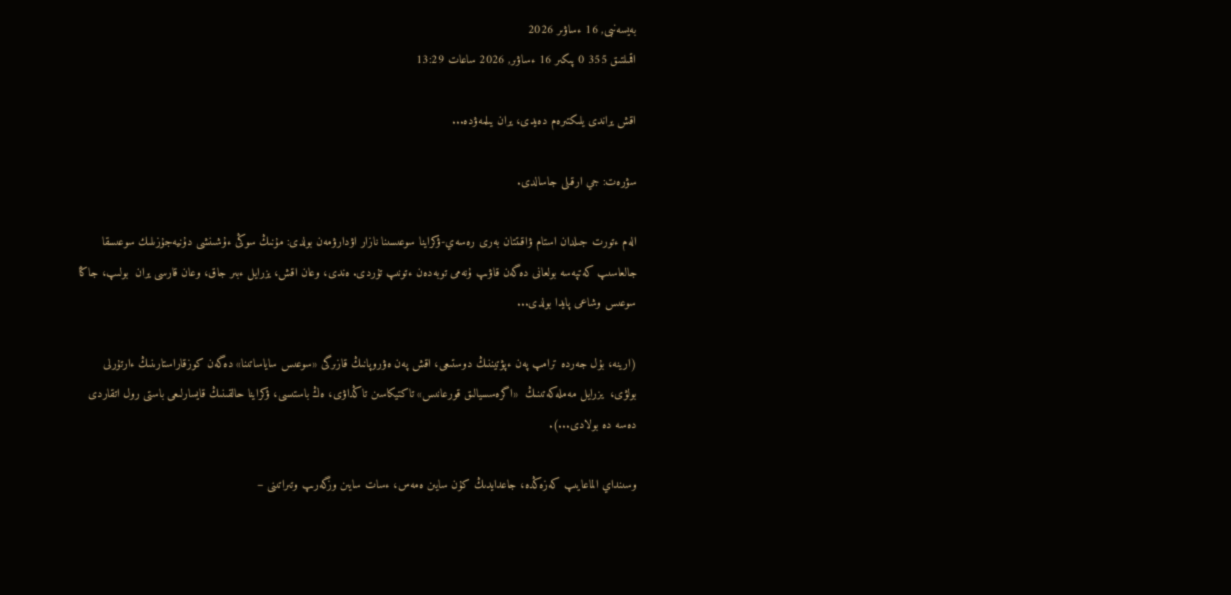بەيسەنبى, 16 ءساۋىر 2026
اقمىلتىق 355 0 پىكىر 16 ءساۋىر, 2026 ساعات 13:29

اقش يراندى يلىكتىرەم دەيدى، يران يىلمەۋدە...

سۋرەت: جي ارقىلى جاسالدى.

الەم ءتورت جىلدان استام ۋاقىتتان بەرى رەسەي‑ۋكراينا سوعىسىنا نازار اۋدارۋمەن بولدى: مۇنىڭ سوڭى ءۇشىنشى دۇنيەجۇزىلىك سوعىسقا جالعاسىپ كەتپەسە بولعانى دەگەن قاۋىپ ۇنەمى توبەدەن ءتونىپ تۇردى. ەندى، وعان اقش، يزرايل ءبىر جاق، وعان قارسى يران  بولىپ، جاڭا سوعىس وشاعى پايدا بولدى...

(ارينە، بۇل جەردە ترامپ پەن ءپۋتيننىڭ دوستىعى، اقش پەن ەۋروپانىڭ قازىرگى «سوعىس ساياساتىنا» دەگەن كوزقاراستارىنىڭ ءارتۇرلى بولۋى،  يزرايل مەملەكەتىنىڭ  «اگرەسسيالىق قورعانىس» تاكتيكاسىن تاڭداۋى، ەڭ باستىسى، ۋكراينا حالقىنىڭ قايسارلىعى باستى رول اتقاردى دەسە دە بولادى...).

وسىنداي الماعايىپ كەزەڭدە، جاعدايدىڭ كۇن سايىن ەمەس، ءسات سايىن وزگەرىپ وتىراتىنى –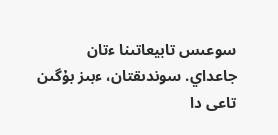سوعىس تابيعاتىنا ءتان جاعداي. سوندىقتان، ءبىز بۇگىن تاعى دا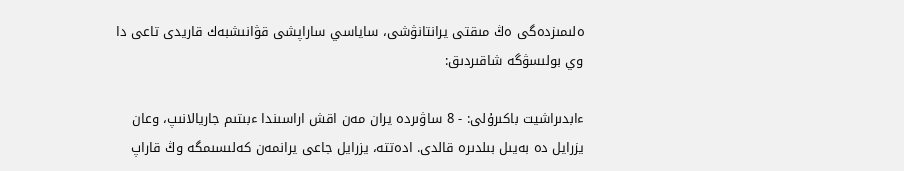ەلىمىزدەگى ەڭ مىقتى يرانتانۋشى، ساياسي ساراپشى قۋانىشبەك قاريدى تاعى دا وي بولىسۋگە شاقىردىق:

ءابدىراشيت باكىرۇلى: - 8 ساۋىردە يران مەن اقش اراسىندا ءبىتىم جاريالانىپ، وعان يزرايل دە بەيىل بىلدىرە قالدى. ادەتتە، يزرايل جاعى يرانمەن كەلىسىمگە وڭ قاراپ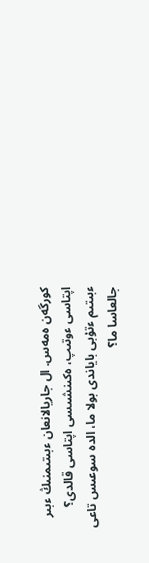كورگەن ەمەس. ال جاريالانعان ءبىتىمنىڭ ءبىر اپتاسى ءوتىپ، ەكىنشىسى اپتاسى قالدى؟ ءبىتىم ءتۇبى باياندى بولا ما، الدە سوعىس تاعى جالعاسا ما؟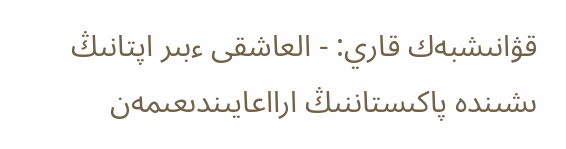قۋانىشبەك قاري: - العاشقى ءبىر اپتانىڭ ىشىندە پاكىستاننىڭ ارااعايىندىعىمەن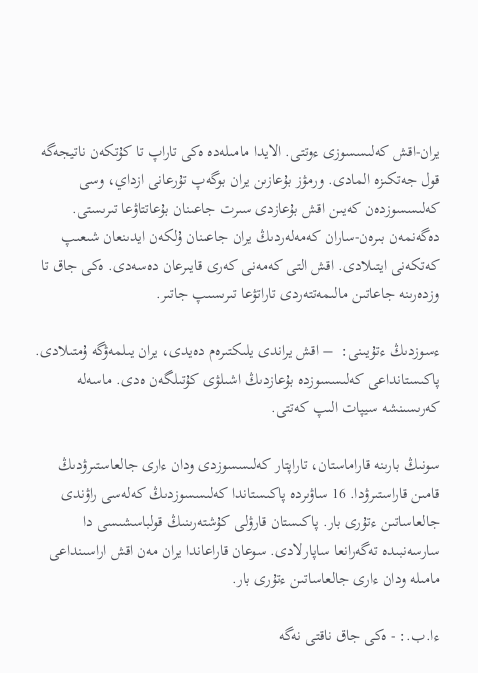يران-اقش كەلىسسوزى ءوتتى. الايدا مامىلەدە ەكى تاراپ تا كۇتكەن ناتيجەگە قول جەتكىزە المادى. ورمۋز بۇعازىن يران بوگەپ تۇرعانى ازداي، وسى كەلىسسوزدەن كەيىن اقش بۇعازدى سىرت جاعىنان بۇعاتتاۋعا تىرىستى. دەگەنمەن بىرەن-ساران كەمەلەردىڭ يران جاعىنان ۇلكەن ايدىنعان شىعىپ كەتكەنى ايتىلادى. اقش التى كەمەنى كەرى قايىرعان دەسەدى. ەكى جاق تا وزدەرىنە جاعاتىن مالىمەتتەردى تاراتۋعا تىرىسىپ جاتىر.

ءسوزدىڭ ءتۇيىنى:  – اقش يراندى يلىكتىرەم دەيدى، يران يىلمەۋگە ۇمتىلادى. پاكىستانداعى كەلىسسوزدە بۇعازدىڭ اشىلۋى كۇتىلگەن ەدى. ماسەلە كەرىسىنشە سيپات الىپ كەتتى.

سونىڭ بارىنە قاراماستان، تاراپتار كەلىسسوزدى ودان ءارى جالعاستىرۋدىڭ قامىن قاراستىرۋدا. 16 ساۋىردە پاكىستاندا كەلىسسوزدىڭ كەلەسى راۋندى جالعاساتىن ءتۇرى بار. پاكىستان قارۋلى كۇشتەرىنىڭ قولباسشىسى دا سارسەنبىدە تەگەرانعا ساپارلادى. سوعان قاراعاندا يران مەن اقش اراسىنداعى مامىلە ودان ءارى جالعاساتىن ءتۇرى بار.

ءا.ب.: - ەكى جاق ناقتى نەگە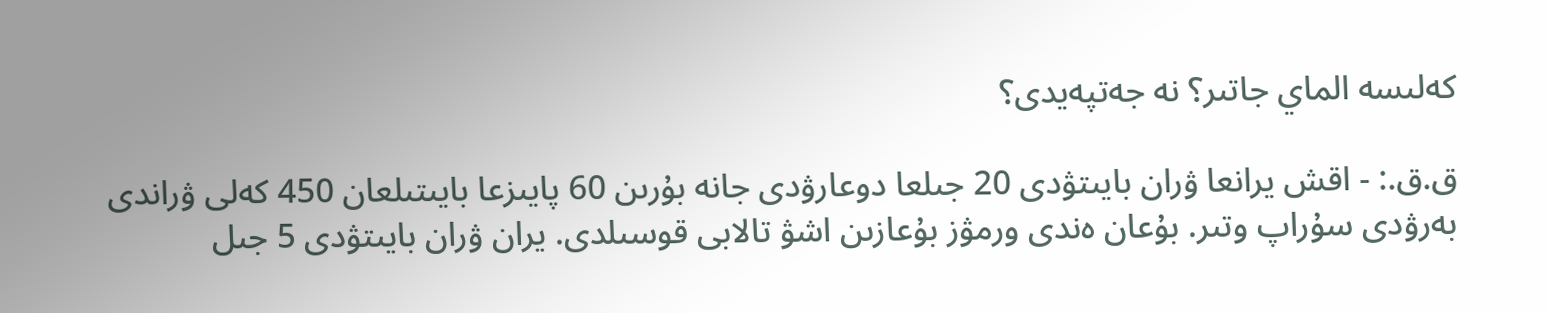كەلىسە الماي جاتىر؟ نە جەتپەيدى؟

ق.ق.: - اقش يرانعا ۋران بايىتۋدى 20 جىلعا دوعارۋدى جانە بۇرىن 60 پايىزعا بايىتىلعان 450 كەلى ۋراندى بەرۋدى سۇراپ وتىر. بۇعان ەندى ورمۋز بۇعازىن اشۋ تالابى قوسىلدى. يران ۋران بايىتۋدى 5 جىل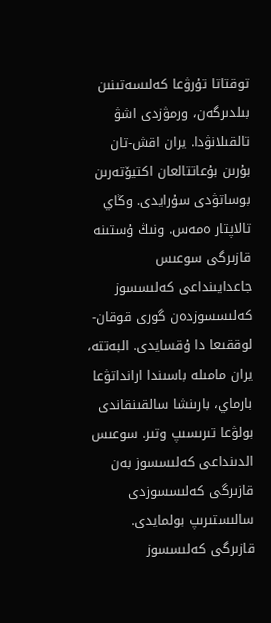توقتاتا تۇرۋعا كەلىسەتىنىن بىلدىرگەن، ورمۋزدى اشۋ تالقىلانۋدا. يران اقش-تان بۇرىن بۇعاتتالعان اكتيۆتەرىن بوساتۋدى سۇرايدى. وڭاي تالاپتار ەمەس. ونىڭ ۇستىنە قازىرگى سوعىس جاعدايىنداعى كەلىسسوز كەلىسسوزدەن گورى قوقان-لوققىعا دا ۇقسايدى. البەتتە، يران مامىلە باسىندا ارانداتۋعا بارماي، بارىنشا سالقىنقاندى بولۋعا تىرىسىپ وتىر. سوعىس الدىنداعى كەلىسسوز بەن قازىرگى كەلىسسوزدى سالىستىرىپ بولمايدى. قازىرگى كەلىسسوز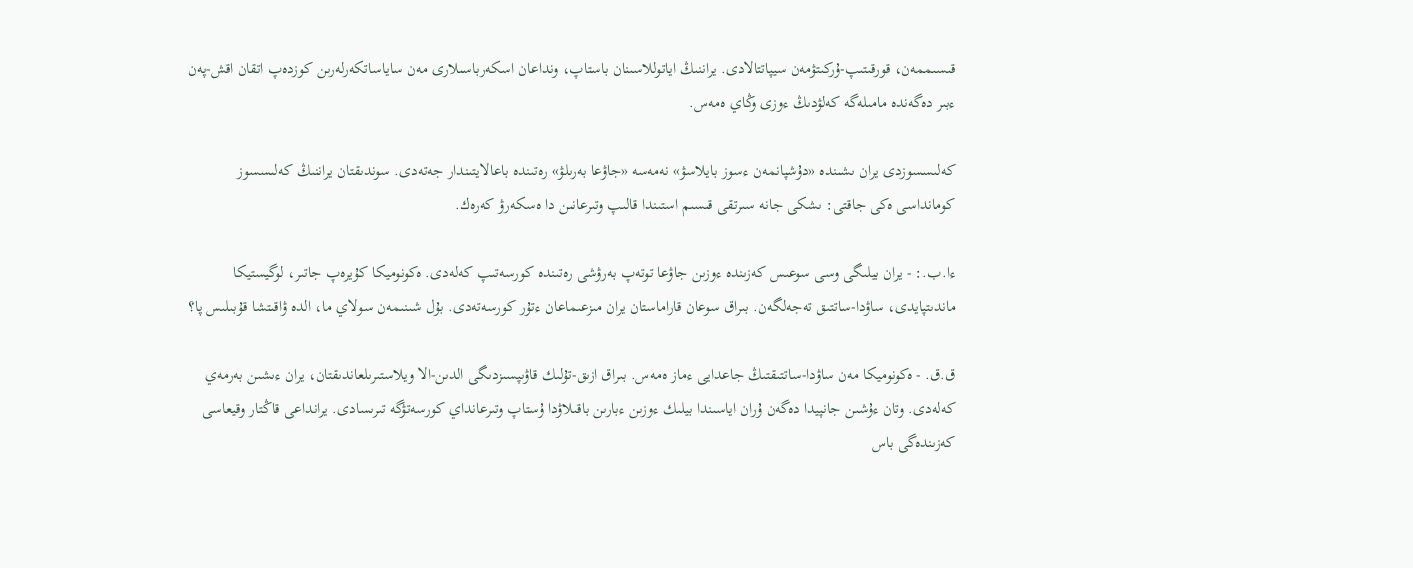قىسىممەن، قورقىتىپ-ۇركىتۋمەن سيپاتتالادى. يراننىڭ اياتوللاسىنان باستاپ، ونداعان اسكەرباسىلارى مەن ساياساتكەرلەرىن كوزدەپ اتقان اقش-پەن ءبىر دەگەندە مامىلەگە كەلۋدىڭ ءوزى وڭاي ەمەس.

كەلىسسوزدى يران ىشىندە «دۇشپانمەن ءسوز بايلاسۋ» نەمەسە «جاۋعا بەرىلۋ» رەتىندە باعالايتىندار جەتەدى. سوندىقتان يراننىڭ كەلىسسوز كومانداسى ەكى جاقتى: ىشكى جانە سىرتقى قىسىم استىندا قالىپ وتىرعانىن دا ەسكەرۋ كەرەك.

ءا.ب.: - يران بيلىگى وسى سوعىس كەزىندە ءوزىن جاۋعا توتەپ بەرۋشى رەتىندە كورسەتىپ كەلەدى. ەكونوميكا كۇيرەپ جاتىر، لوگيستيكا ماندىتپايدى، ساۋدا-ساتتىق تەجەلگەن. بىراق سوعان قاراماستان يران مىزعىماعان ءتۇر كورسەتەدى. بۇل شىنىمەن سولاي ما، الدە ۋاقىتشا قۇبىلىس پا؟

ق.ق. - ەكونوميكا مەن ساۋدا-ساتتىقتىڭ جاعدايى ءماز ەمەس. بىراق ازىق-تۇلىك قاۋىپسىزدىگى الدىن-الا ويلاستىرىلعاندىقتان، يران ءىشىن بەرمەي كەلەدى. وتان ءۇشىن جانپيدا دەگەن ۇران اياسىندا بيلىك ءوزىن ءبارىن باقىلاۋدا ۇستاپ وتىرعانداي كورسەتۋگە تىرىسادى. يرانداعى قاڭتار وقيعاسى كەزىندەگى باس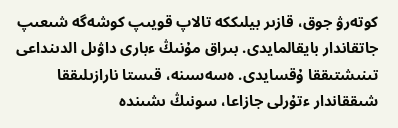كوتەرۋ جوق، قازىر بيلىككە تالاپ قويىپ كوشەگە شىعىپ جاتقاندار بايقالمايدى. بىراق مۇنىڭ ءبارى داۋىل الدىنداعى تىنىشتىققا ۇقسايدى. ەسەسىنە، قىستا نارازىلىققا شىققاندار ءتۇرلى جازاعا، سونىڭ ىشىندە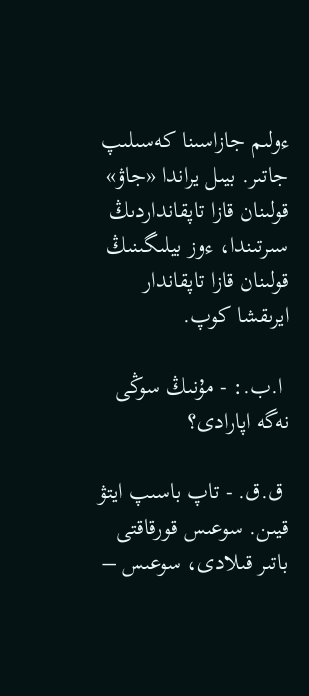ءولىم جازاسىنا كەسىلىپ جاتىر. بيىل يراندا «جاۋ» قولىنان قازا تاپقانداردىڭ سىرتىندا، ءوز بيلىگىنىڭ قولىنان قازا تاپقاندار ايرىقشا كوپ.

 ا.ب.: - مۇنىڭ سوڭى نەگە اپارادى؟

 ق.ق. - تاپ باسىپ ايتۋ قيىن. سوعىس قورقاقتى باتىر قىلادى، سوعىس –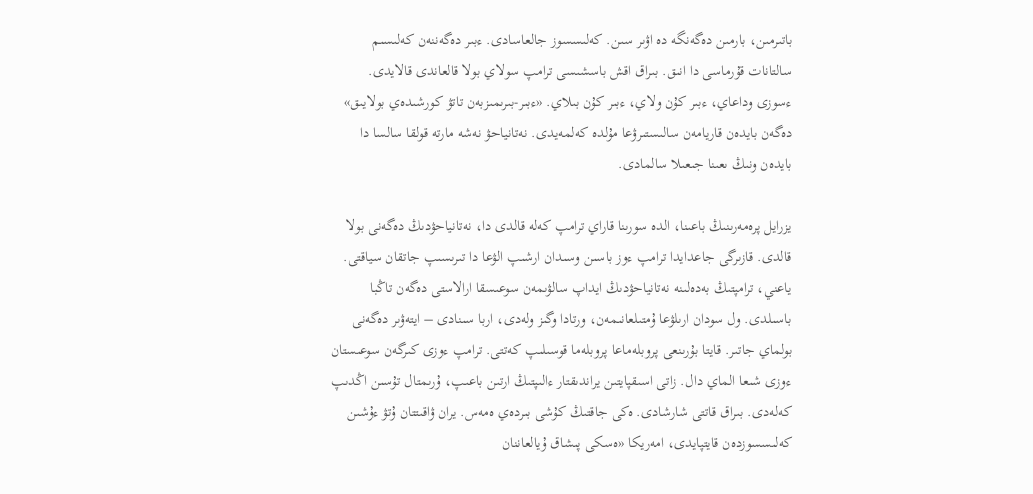باتىرمىن، بارمىن دەگەنگە دە اۋىر سىن. كەلىسسوز جالعاسادى. ءبىر دەگەننەن كەلىسىم سالتانات قۇرماسى دا انىق. بىراق اقش باسشىسى ترامپ سولاي بولا قالعاندى قالايدى. ءسوزى وداعاي، ءبىر كۇن ولاي، ءبىر كۇن بىلاي. «ءبىر-بىرىمىزبەن تاتۋ كورشىدەي بولايىق» دەگەن بايدەن قاريامەن سالىستىرۋعا مۇلدە كەلمەيدى. نەتانياحۋ نەشە مارتە قولقا سالسا دا بايدەن ونىڭ ىعىنا جىعىلا سالمادى.

يزرايل پرەمەرىنىڭ باعىنا، الدە سورىنا قاراي ترامپ كەلە قالدى دا، نەتانياحۋدىڭ دەگەنى بولا قالدى. قازىرگى جاعدايدا ترامپ ءوز باسىن وسىدان ارشىپ الۋعا دا تىرىسىپ جاتقان سياقتى. ياعني، ترامپتىڭ بەدەلىنە نەتانياحۋدىڭ ايداپ سالۋىمەن سوعىسقا ارالاستى دەگەن تاڭبا باسىلدى. ول سودان ارىلۋعا ۇمتىلعانىمەن، ورتادا وگىز ولەدى، اربا سىنادى – ايتەۋىر دەگەنى بولماي جاتىر. قايتا بۇرىنعى پروبلەماعا پروبلەما قوسىلىپ كەتتى. ترامپ ءوزى كىرگەن سوعىستان ءوزى شىعا الماي دال. زاتى اسىقپايتىن يراندىقتار ءالىپتىڭ ارتىن باعىپ، ۇرىمتال تۇسىن اڭدىپ كەلەدى. بىراق قاتتى شارشادى. ەكى جاقتىڭ كۇشى بىردەي ەمەس. يران ۋاقىتتان ۇتۋ ءۇشىن كەلىسسوزدەن قايتپايدى، امەريكا «ەسكى پىشاق ۇيالعاننان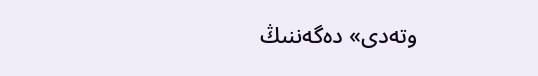وتەدى» دەگەننىڭ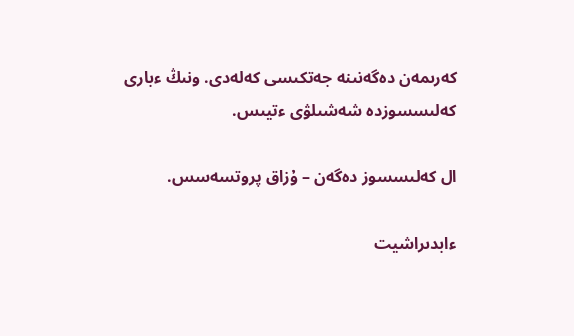كەرىمەن دەگەنىنە جەتكىسى كەلەدى. ونىڭ ءبارى كەلىسسوزدە شەشىلۋى ءتيىس.

ال كەلىسسوز دەگەن – ۇزاق پروتسەسس.

ءابدىراشيت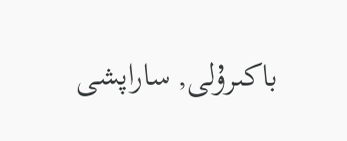باكىرۇلى, ساراپشى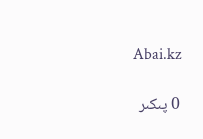Abai.kz

0 پىكىر